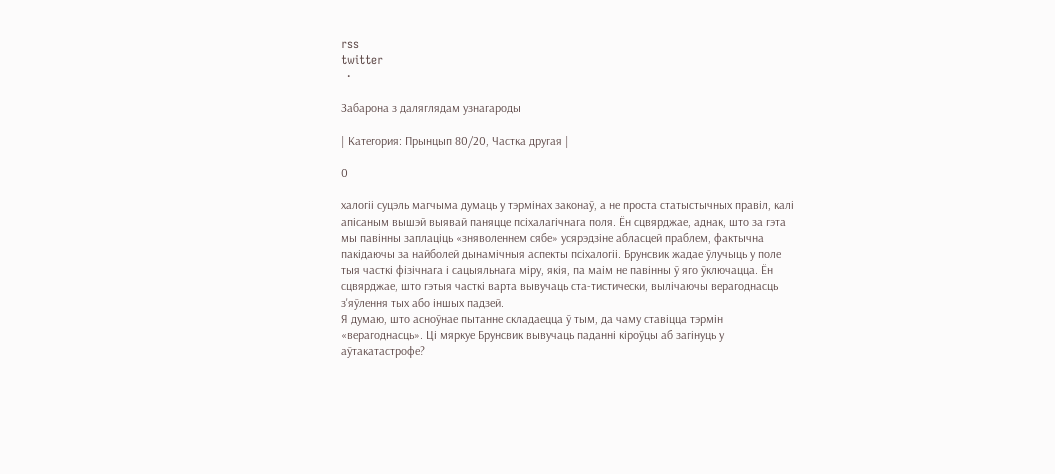rss
twitter
  •

Забарона з даляглядам узнагароды

| Категория: Прынцып 80/20, Частка другая |

0

халогіі суцэль магчыма думаць у тэрмінах законаў, а не проста статыстычных правіл, калі апісаным вышэй выявай паняцце псіхалагічнага поля. Ён сцвярджае, аднак, што за гэта мы павінны заплаціць «зняволеннем сябе» усярэдзіне абласцей праблем, фактычна пакідаючы за найболей дынамічныя аспекты псіхалогіі. Брунсвик жадае ўлучыць у поле тыя часткі фізічнага і сацыяльнага міру, якія, па маім не павінны ў яго ўключацца. Ён сцвярджае, што гэтыя часткі варта вывучаць ста-тистически, вылічаючы верагоднасць з'яўлення тых або іншых падзей.
Я думаю, што асноўнае пытанне складаецца ў тым, да чаму ставіцца тэрмін «верагоднасць». Ці мяркуе Брунсвик вывучаць паданні кіроўцы аб загінуць у аўтакатастрофе?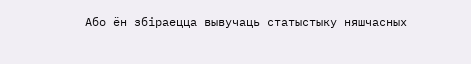Або ён збіраецца вывучаць статыстыку няшчасных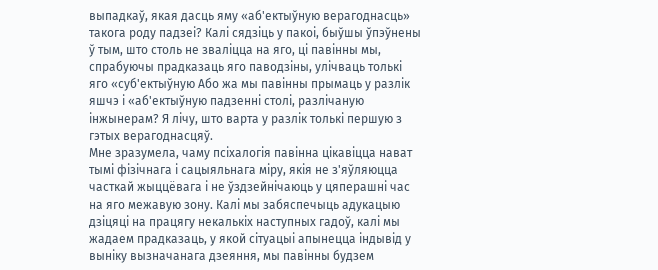выпадкаў, якая дасць яму «аб'ектыўную верагоднасць» такога роду падзеі? Калі сядзіць у пакоі, быўшы ўпэўнены ў тым, што столь не зваліцца на яго, ці павінны мы, спрабуючы прадказаць яго паводзіны, улічваць толькі яго «суб'ектыўную Або жа мы павінны прымаць у разлік яшчэ і «аб'ектыўную падзенні столі, разлічаную інжынерам? Я лічу, што варта у разлік толькі першую з гэтых верагоднасцяў.
Мне зразумела, чаму псіхалогія павінна цікавіцца нават тымі фізічнага і сацыяльнага міру, якія не з'яўляюцца часткай жыццёвага і не ўздзейнічаюць у цяперашні час на яго межавую зону. Калі мы забяспечыць адукацыю дзіцяці на працягу некалькіх наступных гадоў, калі мы жадаем прадказаць, у якой сітуацыі апынецца індывід у выніку вызначанага дзеяння, мы павінны будзем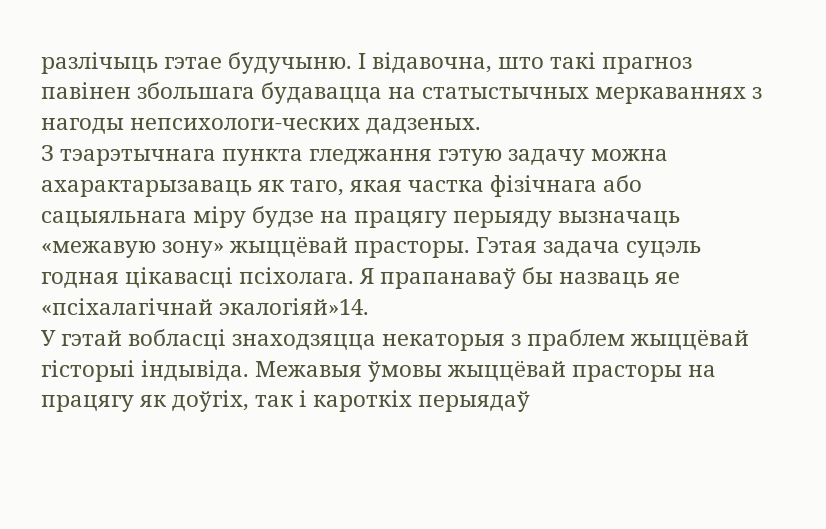разлічыць гэтае будучыню. І відавочна, што такі прагноз павінен збольшага будавацца на статыстычных меркаваннях з нагоды непсихологи-ческих дадзеных.
З тэарэтычнага пункта гледжання гэтую задачу можна ахарактарызаваць як таго, якая частка фізічнага або сацыяльнага міру будзе на працягу перыяду вызначаць «межавую зону» жыццёвай прасторы. Гэтая задача суцэль годная цікавасці псіхолага. Я прапанаваў бы назваць яе «псіхалагічнай экалогіяй»14.
У гэтай вобласці знаходзяцца некаторыя з праблем жыццёвай гісторыі індывіда. Межавыя ўмовы жыццёвай прасторы на працягу як доўгіх, так і кароткіх перыядаў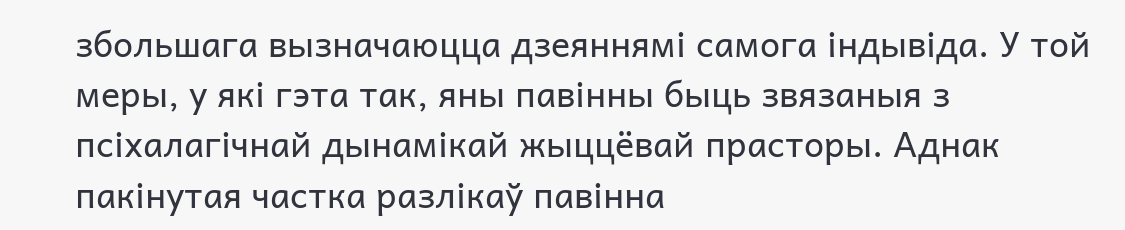збольшага вызначаюцца дзеяннямі самога індывіда. У той меры, у які гэта так, яны павінны быць звязаныя з псіхалагічнай дынамікай жыццёвай прасторы. Аднак пакінутая частка разлікаў павінна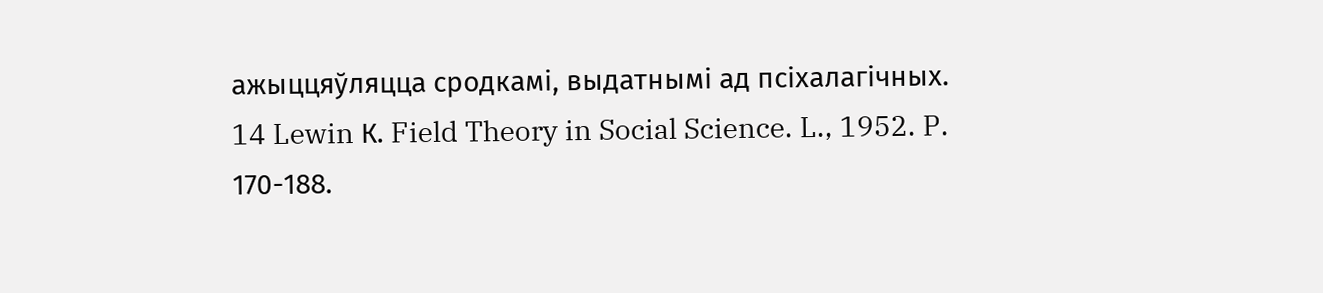ажыццяўляцца сродкамі, выдатнымі ад псіхалагічных.
14 Lewin К. Field Theory in Social Science. L., 1952. P. 170-188.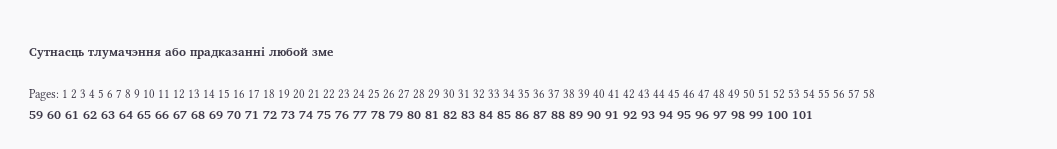Сутнасць тлумачэння або прадказанні любой зме

Pages: 1 2 3 4 5 6 7 8 9 10 11 12 13 14 15 16 17 18 19 20 21 22 23 24 25 26 27 28 29 30 31 32 33 34 35 36 37 38 39 40 41 42 43 44 45 46 47 48 49 50 51 52 53 54 55 56 57 58 59 60 61 62 63 64 65 66 67 68 69 70 71 72 73 74 75 76 77 78 79 80 81 82 83 84 85 86 87 88 89 90 91 92 93 94 95 96 97 98 99 100 101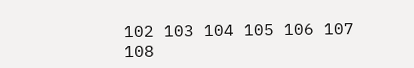102 103 104 105 106 107 108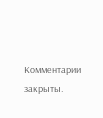Комментарии закрыты.